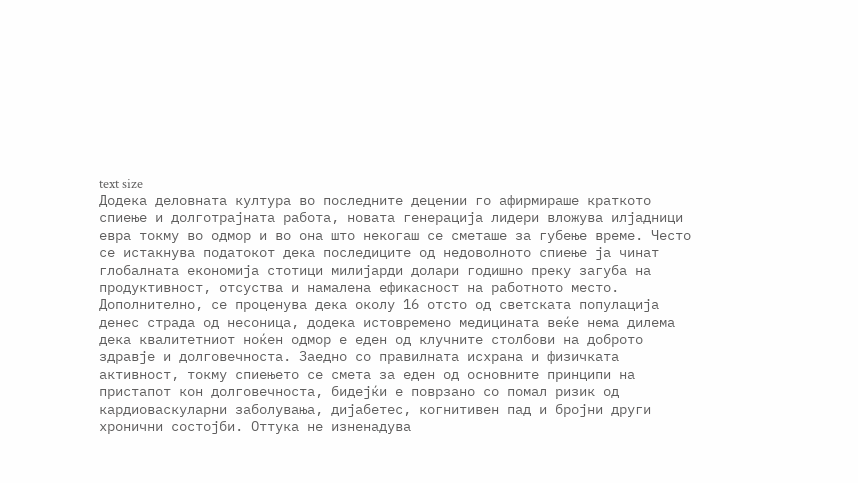text size
Додека деловната култура во последните децении го афирмираше краткото спиење и долготрајната работа, новата генерација лидери вложува илјадници евра токму во одмор и во она што некогаш се сметаше за губење време. Често се истакнува податокот дека последиците од недоволното спиење ја чинат глобалната економија стотици милијарди долари годишно преку загуба на продуктивност, отсуства и намалена ефикасност на работното место.
Дополнително, се проценува дека околу 16 отсто од светската популација денес страда од несоница, додека истовремено медицината веќе нема дилема дека квалитетниот ноќен одмор е еден од клучните столбови на доброто здравје и долговечноста. Заедно со правилната исхрана и физичката активност, токму спиењето се смета за еден од основните принципи на пристапот кон долговечноста, бидејќи е поврзано со помал ризик од кардиоваскуларни заболувања, дијабетес, когнитивен пад и бројни други хронични состојби. Оттука не изненадува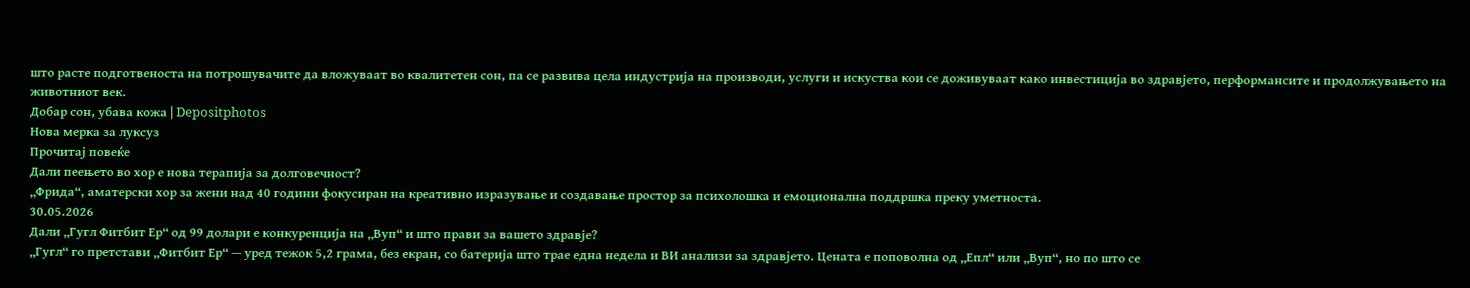што расте подготвеноста на потрошувачите да вложуваат во квалитетен сон, па се развива цела индустрија на производи, услуги и искуства кои се доживуваат како инвестиција во здравјето, перформансите и продолжувањето на животниот век.
Добар сон, убава кожа | Depositphotos
Нова мерка за луксуз
Прочитај повеќе
Дали пеењето во хор е нова терапија за долговечност?
„Фрида“, аматерски хор за жени над 40 години фокусиран на креативно изразување и создавање простор за психолошка и емоционална поддршка преку уметноста.
30.05.2026
Дали „Гугл Фитбит Ер“ од 99 долари е конкуренција на „Вуп“ и што прави за вашето здравје?
„Гугл“ го претстави „Фитбит Ер“ — уред тежок 5,2 грама, без екран, со батерија што трае една недела и ВИ анализи за здравјето. Цената е поповолна од „Епл“ или „Вуп“, но по што се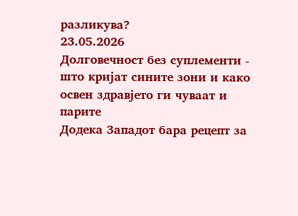разликува?
23.05.2026
Долговечност без суплементи - што кријат сините зони и како освен здравјето ги чуваат и парите
Додека Западот бара рецепт за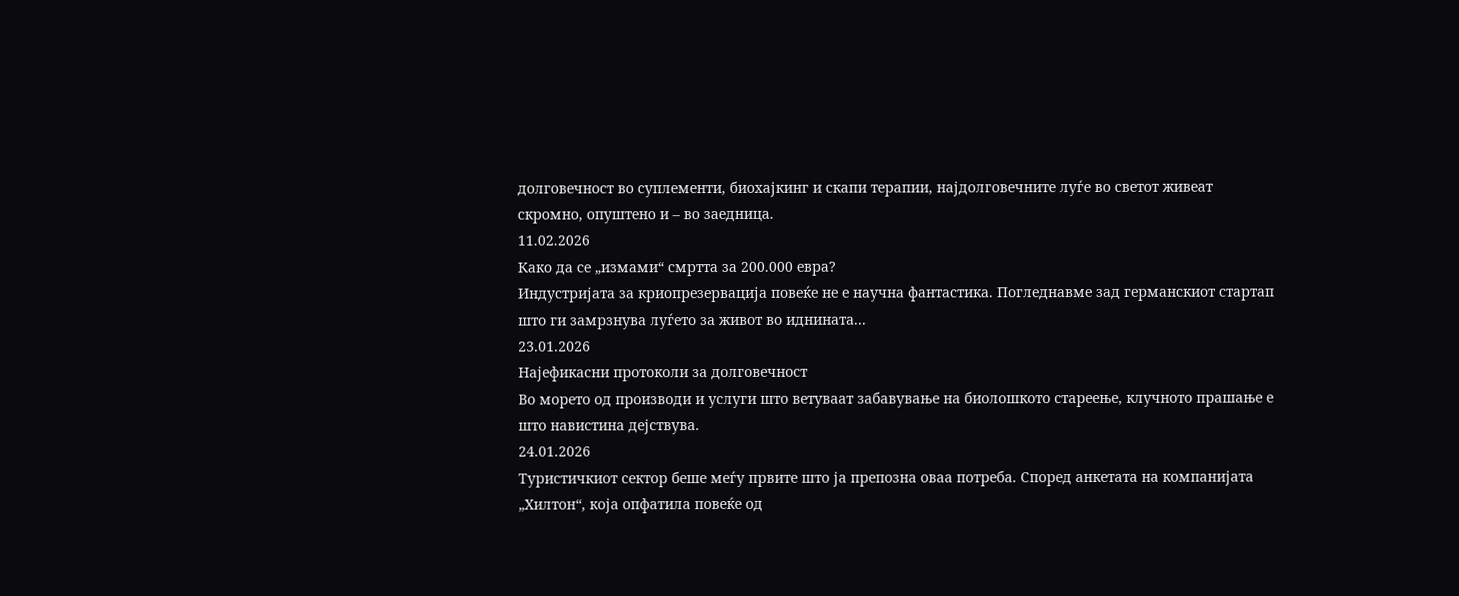долговечност во суплементи, биохајкинг и скапи терапии, најдолговечните луѓе во светот живеат скромно, опуштено и – во заедница.
11.02.2026
Како да се „измами“ смртта за 200.000 евра?
Индустријата за криопрезервација повеќе не е научна фантастика. Погледнавме зад германскиот стартап што ги замрзнува луѓето за живот во иднината...
23.01.2026
Најефикасни протоколи за долговечност
Во морето од производи и услуги што ветуваат забавување на биолошкото стареење, клучното прашање е што навистина дејствува.
24.01.2026
Туристичкиот сектор беше меѓу првите што ја препозна оваа потреба. Според анкетата на компанијата „Хилтон“, која опфатила повеќе од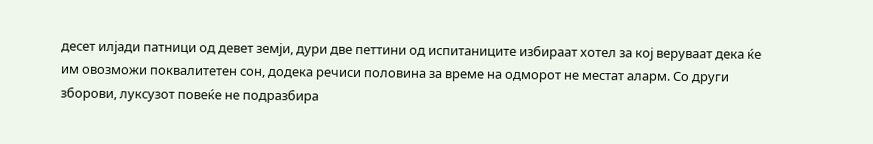десет илјади патници од девет земји, дури две петтини од испитаниците избираат хотел за кој веруваат дека ќе им овозможи поквалитетен сон, додека речиси половина за време на одморот не местат аларм. Со други зборови, луксузот повеќе не подразбира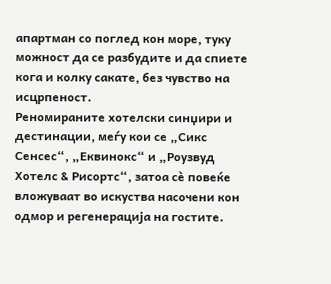апартман со поглед кон море, туку можност да се разбудите и да спиете кога и колку сакате, без чувство на исцрпеност.
Реномираните хотелски синџири и дестинации, меѓу кои се „Сикс Сенсес“, „Еквинокс“ и „Роузвуд Хотелс & Рисортс“, затоа сè повеќе вложуваат во искуства насочени кон одмор и регенерација на гостите.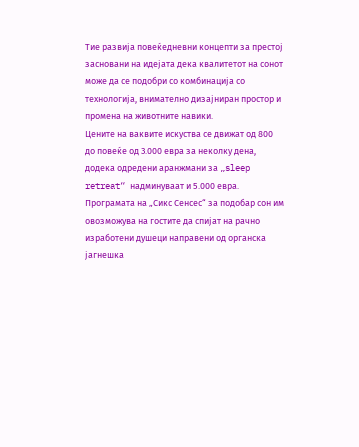Тие развија повеќедневни концепти за престој засновани на идејата дека квалитетот на сонот може да се подобри со комбинација со технологија, внимателно дизајниран простор и промена на животните навики.
Цените на ваквите искуства се движат од 800 до повеќе од 3.000 евра за неколку дена, додека одредени аранжмани за „sleep retreat“ надминуваат и 5.000 евра.
Програмата на „Сикс Сенсес“ за подобар сон им овозможува на гостите да спијат на рачно изработени душеци направени од органска јагнешка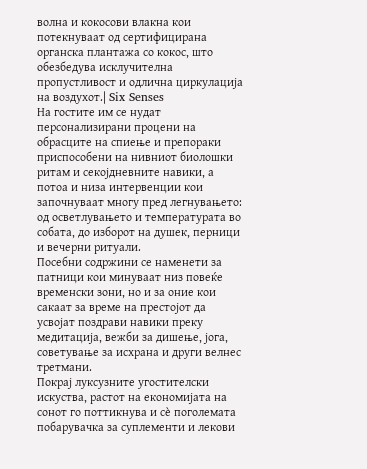волна и кокосови влакна кои потекнуваат од сертифицирана органска плантажа со кокос, што обезбедува исклучителна пропустливост и одлична циркулација на воздухот.| Six Senses
На гостите им се нудат персонализирани процени на обрасците на спиење и препораки приспособени на нивниот биолошки ритам и секојдневните навики, а потоа и низа интервенции кои започнуваат многу пред легнувањето: од осветлувањето и температурата во собата, до изборот на душек, перници и вечерни ритуали.
Посебни содржини се наменети за патници кои минуваат низ повеќе временски зони, но и за оние кои сакаат за време на престојот да усвојат поздрави навики преку медитација, вежби за дишење, јога, советување за исхрана и други велнес третмани.
Покрај луксузните угостителски искуства, растот на економијата на сонот го поттикнува и сè поголемата побарувачка за суплементи и лекови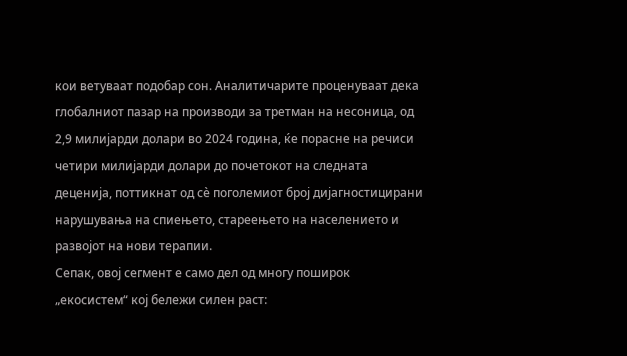кои ветуваат подобар сон. Аналитичарите проценуваат дека глобалниот пазар на производи за третман на несоница, од 2,9 милијарди долари во 2024 година, ќе порасне на речиси четири милијарди долари до почетокот на следната деценија, поттикнат од сè поголемиот број дијагностицирани нарушувања на спиењето, стареењето на населението и развојот на нови терапии.
Сепак, овој сегмент е само дел од многу поширок „екосистем“ кој бележи силен раст: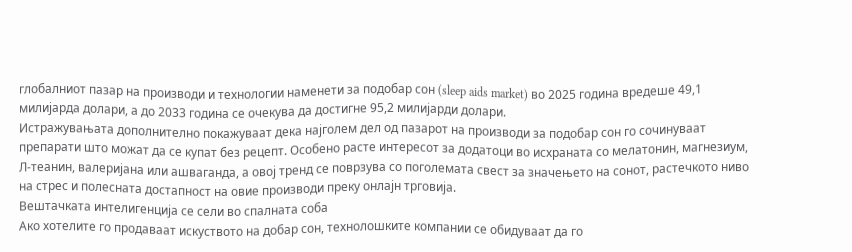глобалниот пазар на производи и технологии наменети за подобар сон (sleep aids market) во 2025 година вредеше 49,1 милијарда долари, а до 2033 година се очекува да достигне 95,2 милијарди долари.
Истражувањата дополнително покажуваат дека најголем дел од пазарот на производи за подобар сон го сочинуваат препарати што можат да се купат без рецепт. Особено расте интересот за додатоци во исхраната со мелатонин, магнезиум, Л-теанин, валеријана или ашваганда, а овој тренд се поврзува со поголемата свест за значењето на сонот, растечкото ниво на стрес и полесната достапност на овие производи преку онлајн трговија.
Вештачката интелигенција се сели во спалната соба
Ако хотелите го продаваат искуството на добар сон, технолошките компании се обидуваат да го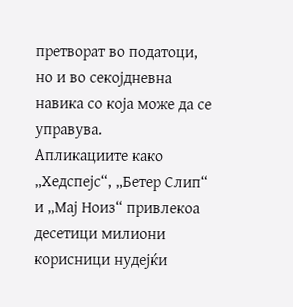претворат во податоци, но и во секојдневна навика со која може да се управува.
Апликациите како „Хедспејс“, „Бетер Слип“ и „Мај Ноиз“ привлекоа десетици милиони корисници нудејќи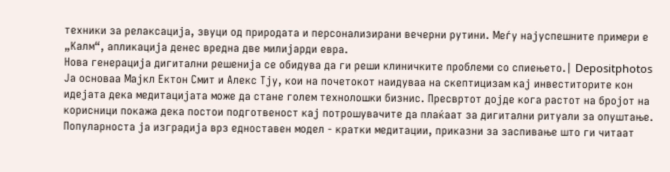техники за релаксација, звуци од природата и персонализирани вечерни рутини. Меѓу најуспешните примери е „Калм“, апликација денес вредна две милијарди евра.
Нова генерација дигитални решенија се обидува да ги реши клиничките проблеми со спиењето.| Depositphotos
Ја основаа Мајкл Ектон Смит и Алекс Тју, кои на почетокот наидуваа на скептицизам кај инвеститорите кон идејата дека медитацијата може да стане голем технолошки бизнис. Пресвртот дојде кога растот на бројот на корисници покажа дека постои подготвеност кај потрошувачите да плаќаат за дигитални ритуали за опуштање.
Популарноста ја изградија врз едноставен модел - кратки медитации, приказни за заспивање што ги читаат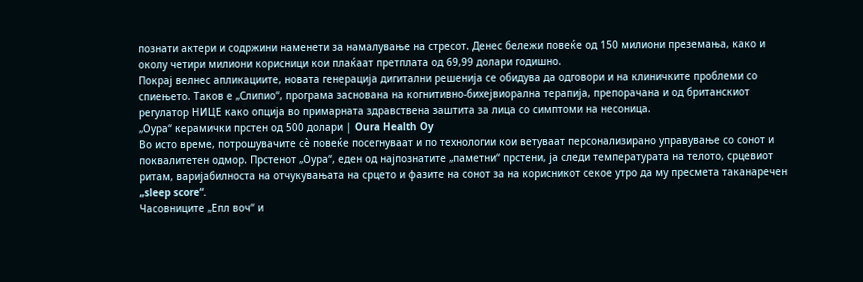познати актери и содржини наменети за намалување на стресот. Денес бележи повеќе од 150 милиони преземања, како и околу четири милиони корисници кои плаќаат претплата од 69,99 долари годишно.
Покрај велнес апликациите, новата генерација дигитални решенија се обидува да одговори и на клиничките проблеми со спиењето. Таков е „Слипио“, програма заснована на когнитивно-бихејвиорална терапија, препорачана и од британскиот регулатор НИЦЕ како опција во примарната здравствена заштита за лица со симптоми на несоница.
„Оура“ керамички прстен од 500 долари | Oura Health Oy
Во исто време, потрошувачите сè повеќе посегнуваат и по технологии кои ветуваат персонализирано управување со сонот и поквалитетен одмор. Прстенот „Оура“, еден од најпознатите „паметни“ прстени, ја следи температурата на телото, срцевиот ритам, варијабилноста на отчукувањата на срцето и фазите на сонот за на корисникот секое утро да му пресмета таканаречен „sleep score“.
Часовниците „Епл воч“ и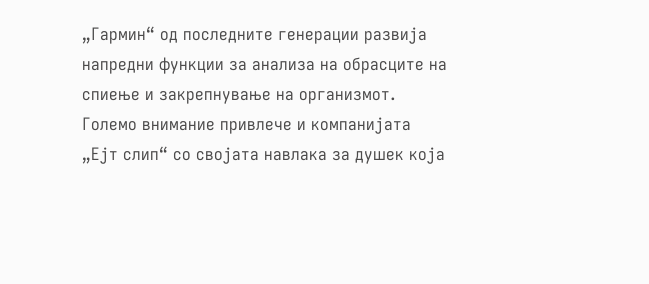„Гармин“ од последните генерации развија напредни функции за анализа на обрасците на спиење и закрепнување на организмот.
Големо внимание привлече и компанијата „Ејт слип“ со својата навлака за душек која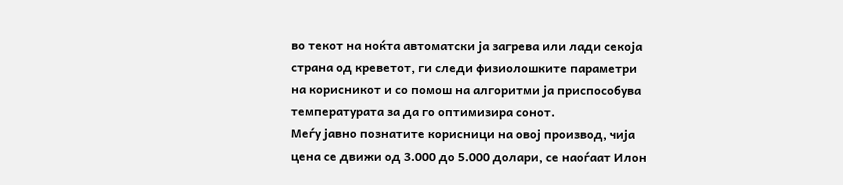во текот на ноќта автоматски ја загрева или лади секоја страна од креветот, ги следи физиолошките параметри на корисникот и со помош на алгоритми ја приспособува температурата за да го оптимизира сонот.
Меѓу јавно познатите корисници на овој производ, чија цена се движи од 3.000 до 5.000 долари, се наоѓаат Илон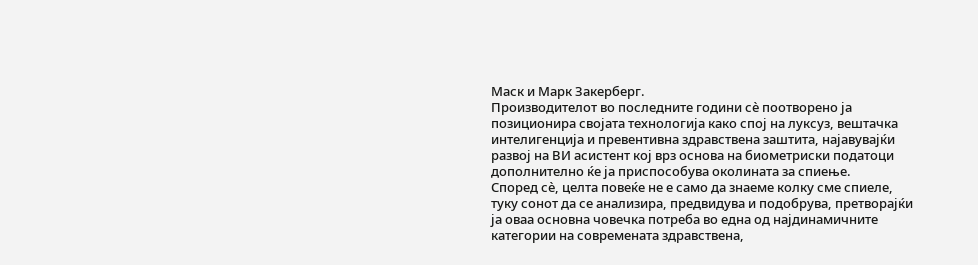Маск и Марк Закерберг.
Производителот во последните години сè поотворено ја позиционира својата технологија како спој на луксуз, вештачка интелигенција и превентивна здравствена заштита, најавувајќи развој на ВИ асистент кој врз основа на биометриски податоци дополнително ќе ја приспособува околината за спиење.
Според сè, целта повеќе не е само да знаеме колку сме спиеле, туку сонот да се анализира, предвидува и подобрува, претворајќи ја оваа основна човечка потреба во една од најдинамичните категории на современата здравствена,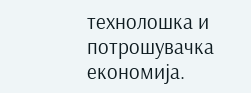технолошка и потрошувачка економија.